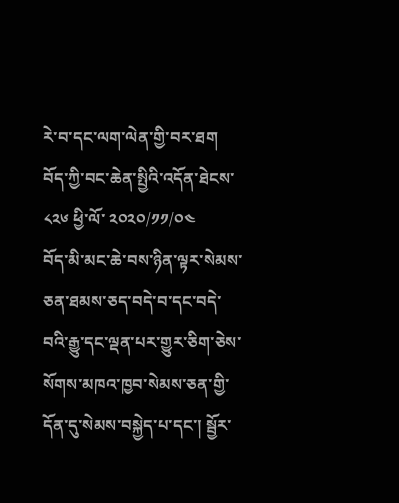རེ་བ་དང་ལག་ལེན་གྱི་བར་ཐག
བོད་ཀྱི་བང་ཆེན་སྤྱིའི་འདོན་ཐེངས་ ༨༢༦ ཕྱི་ལོ་ ༢༠༢༠/༡༡/༠༤
བོད་མི་མང་ཆེ་བས་ཉིན་ལྟར་སེམས་ཅན་ཐམས་ཅད་བདེ་བ་དང་བདེ་བའི་རྒྱུ་དང་ལྡན་པར་གྱུར་ཅིག་ཅེས་སོགས་མཁའ་ཁྱབ་སེམས་ཅན་གྱི་དོན་དུ་སེམས་བསྐྱེད་པ་དང་། སྦྱོར་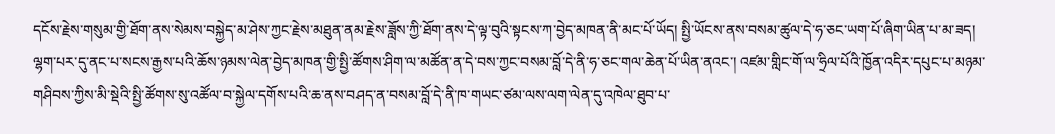དངོས་རྗེས་གསུམ་གྱི་ཐོག་ནས་སེམས་བསྐྱེད་མ་ཤེས་ཀྱང་རྗེས་མཐུན་ནམ་རྗེས་ཟློས་ཀྱི་ཐོག་ནས་དེ་ལྟ་བུའི་སྟངས་ཀ་བྱེད་མཁན་ནི་མང་པོ་ཡོད། སྤྱི་ཡོངས་ནས་བསམ་ཚུལ་དེ་ཧ་ཅང་ཡག་པོ་ཞིག་ཡིན་པ་མ་ཟད། ལྷག་པར་དུ་ནང་པ་སངས་རྒྱས་པའི་ཆོས་ཉམས་ལེན་བྱེད་མཁན་གྱི་སྤྱི་ཚོགས་ཤིག་ལ་མཚོན་ན་དེ་བས་ཀྱང་བསམ་བློ་དེ་ནི་ཧ་ཅང་གལ་ཆེན་པོ་ཡིན་ནའང་། འཛམ་གླིང་གོ་ལ་ཧྲིལ་པོའི་ཁྱོན་འདིར་དཔུང་པ་མཉམ་གཤིབས་ཀྱིས་མི་སྡེའི་སྤྱི་ཚོགས་སུ་འཚོལ་བ་སྐྱེལ་དགོས་པའི་ཆ་ནས་བཤད་ན་བསམ་བློ་དེ་ནི་ཁ་གཡང་ཙམ་ལས་ལག་ལེན་དུ་འཁེལ་ཐུབ་པ་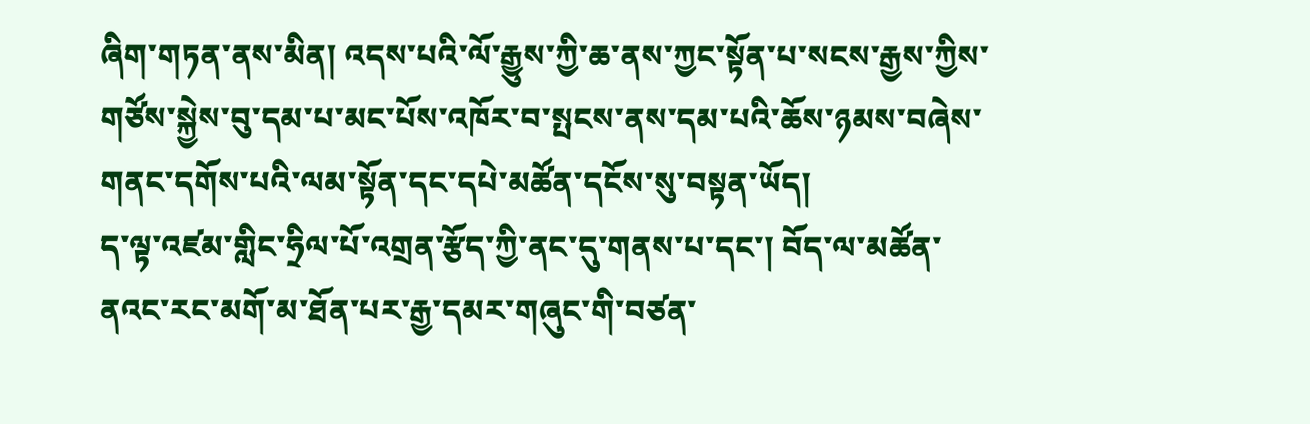ཞིག་གཏན་ནས་མིན། འདས་པའི་ལོ་རྒྱུས་ཀྱི་ཆ་ནས་ཀྱང་སྟོན་པ་སངས་རྒྱས་ཀྱིས་གཙོས་སྐྱེས་བུ་དམ་པ་མང་པོས་འཁོར་བ་སྤངས་ནས་དམ་པའི་ཆོས་ཉམས་བཞེས་གནང་དགོས་པའི་ལམ་སྟོན་དང་དཔེ་མཚོན་དངོས་སུ་བསྟན་ཡོད།
ད་ལྟ་འཛམ་གླིང་ཧྲིལ་པོ་འགྲན་རྩོད་ཀྱི་ནང་དུ་གནས་པ་དང་། བོད་ལ་མཚོན་ནའང་རང་མགོ་མ་ཐོན་པར་རྒྱ་དམར་གཞུང་གི་བཙན་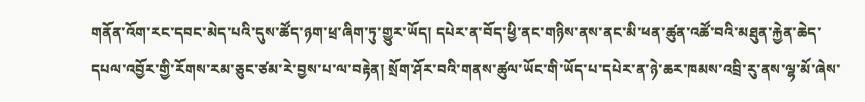གནོན་འོག་རང་དབང་མེད་པའི་དུས་ཚོད་ཉག་ཕྲ་ཞིག་ཏུ་གྱུར་ཡོད། དཔེར་ན་བོད་ཕྱི་ནང་གཉིས་ནས་ནང་མི་ཕན་ཚུན་འཚོ་བའི་མཐུན་རྐྱེན་ཆེད་དཔལ་འབྱོར་གྱི་རོགས་རམ་ཅུང་ཙམ་རེ་བྱས་པ་ལ་བརྟེན། སྲོག་ཤོར་བའི་གནས་ཚུལ་ཡོང་གི་ཡོད་པ་དཔེར་ན་ཉེ་ཆར་ཁམས་འབྲི་རུ་ནས་ལྷ་མོ་ཞེས་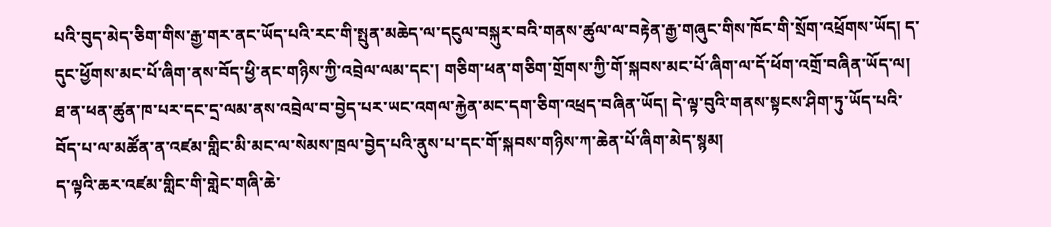པའི་བུད་མེད་ཅིག་གིས་རྒྱ་གར་ནང་ཡོད་པའི་རང་གི་སྤུན་མཆེད་ལ་དངུལ་བསྐུར་བའི་གནས་ཚུལ་ལ་བརྟེན་རྒྱ་གཞུང་གིས་ཁོང་གི་སྲོག་འཕྲོགས་ཡོད། ད་དུང་ཕྱོགས་མང་པོ་ཞིག་ནས་བོད་ཕྱི་ནང་གཉིས་ཀྱི་འབྲེལ་ལམ་དང་། གཅིག་ཕན་གཅིག་གྲོགས་ཀྱི་གོ་སྐབས་མང་པོ་ཞིག་ལ་དོ་ཕོག་འགྲོ་བཞིན་ཡོད་ལ། ཐ་ན་ཕན་ཚུན་ཁ་པར་དང་དྲ་ལམ་ནས་འབྲེལ་བ་བྱེད་པར་ཡང་འགལ་རྐྱེན་མང་དག་ཅིག་འཕྲད་བཞིན་ཡོད། དེ་ལྟ་བུའི་གནས་སྟངས་ཤིག་ཏུ་ཡོད་པའི་བོད་པ་ལ་མཚོན་ན་འཛམ་གླིང་མི་མང་ལ་སེམས་ཁྲལ་བྱེད་པའི་ནུས་པ་དང་གོ་སྐབས་གཉིས་ཀ་ཆེན་པོ་ཞིག་མེད་སྙམ།
ད་ལྟའི་ཆར་འཛམ་གླིང་གི་གླེང་གཞི་ཆེ་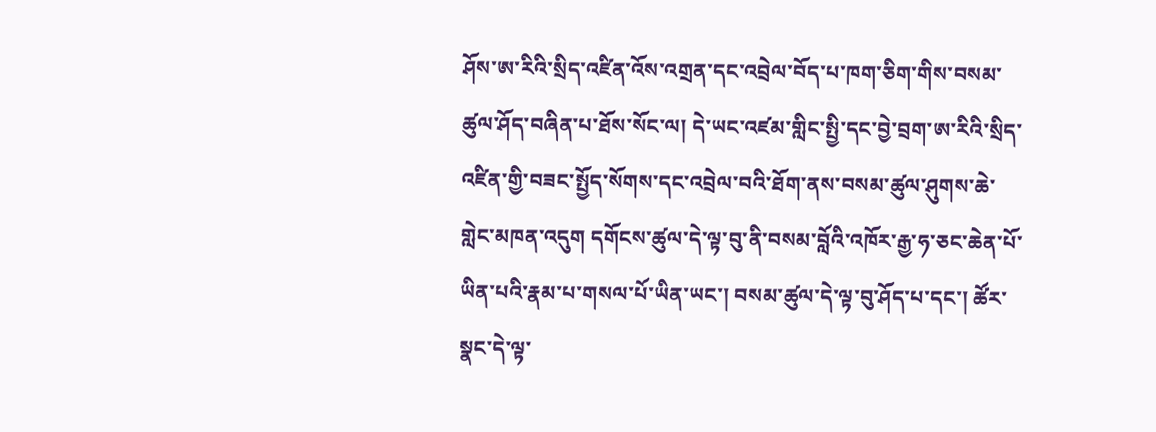ཤོས་ཨ་རིའི་སྲིད་འཛིན་འོས་འགྲན་དང་འབྲེལ་བོད་པ་ཁག་ཅིག་གིས་བསམ་ཚུལ་ཤོད་བཞིན་པ་ཐོས་སོང་ལ། དེ་ཡང་འཛམ་གླིང་སྤྱི་དང་བྱེ་བྲག་ཨ་རིའི་སྲིད་འཛིན་གྱི་བཟང་སྤྱོད་སོགས་དང་འབྲེལ་བའི་ཐོག་ནས་བསམ་ཚུལ་ཤུགས་ཆེ་གླེང་མཁན་འདུག དགོངས་ཚུལ་དེ་ལྟ་བུ་ནི་བསམ་བློའི་འཁོར་རྒྱ་ཧ་ཅང་ཆེན་པོ་ཡིན་པའི་རྣམ་པ་གསལ་པོ་ཡིན་ཡང་། བསམ་ཚུལ་དེ་ལྟ་བུ་ཤོད་པ་དང་། ཚོར་སྣང་དེ་ལྟ་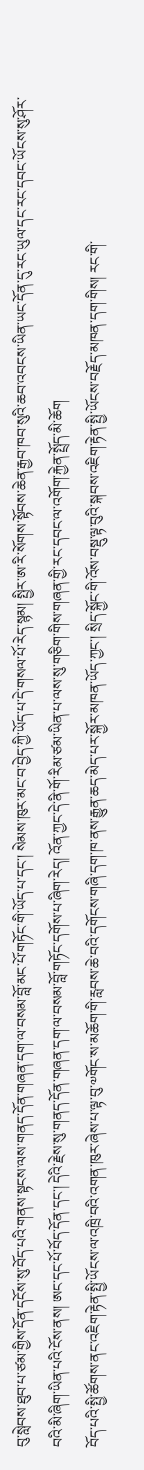བུ་སླེབས་ཐུབ་པ་ཙམ་གྱིས་དོན་དངོས་སུ་བོད་པའི་གནས་སྟངས་ལས་གནད་དོན་གཞན་དག་ལ་བསམ་བློ་མང་པོ་གཏོང་གི་ཡོད་པ་དང་། སེམས་ཁུར་མང་བ་བྱེད་ཀྱི་ཡོད་པ་དེ་གསལ་པོ་རེད་སྙམ། སྤྱིར་ཨ་རི་སོགས་སྟོབས་ཆེན་རྒྱབ་ཁབ་སུའི་ཆབ་འབངས་ཡིན་ཡང་དོན་དུ་རང་ཡུལ་དང་རང་དབང་ཡོངས་སུ་ཤོར་བའི་མི་ཞིག་ཡིན་པའི་ངོས་ནས། ཨང་དང་པོ་བོད་དོན་དང་། དེའི་རྗེས་སུ་གནད་དོན་གཞན་དག་ལ་བསམ་བློ་གཏོང་དགོས་པ་ཞིག་རེད། འོན་ཀྱང་དེ་ནི་གོ་རིམ་ཙམ་ཡིན་པ་ལས་སུ་གཅིག་གིས་གཞན་གྱི་རང་དབང་ལ་འགོག་རྐྱེན་སྤྲོད་མི་ཆོག
བོད་པའི་སྤྱི་ཚོགས་ནང་འཇིག་རྟེན་སྤྱི་ཡོངས་ལ་འཁྲི་བའི་འགན་ཁུར་ཞེས་པ་ལྟ་བུ་༧གོང་ས་མཆོག་གི་རླབས་ཆེ་བའི་དགོངས་གཞི་དག་ཁ་ནས་རྒྱུན་ཆད་མེད་པར་སྐྱོར་མཁན་ཡོད་ཀྱང་། སྲིད་སྐྱོང་གི་འོས་བསྡུ་ལྟ་བུའི་སྐབས་འཇིག་རྟེན་སྤྱི་ཡོངས་བརྗོད་མཁན་དག་གིས། རང་གི་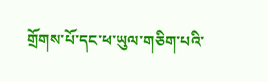གྲོགས་པོ་དང་ཕ་ཡུལ་གཅིག་པའི་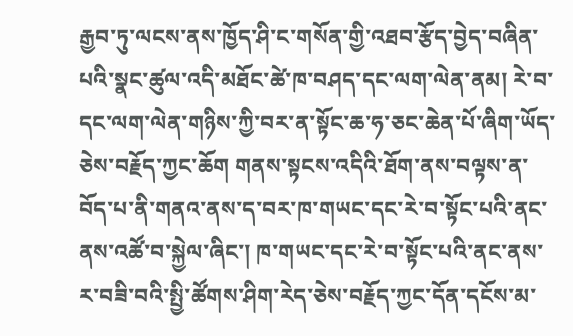རྒྱབ་ཏུ་ལངས་ནས་ཁྱོད་ཤི་ང་གསོན་གྱི་འཐབ་རྩོད་བྱེད་བཞིན་པའི་སྣང་ཚུལ་འདི་མཐོང་ཚེ་ཁ་བཤད་དང་ལག་ལེན་ནམ། རེ་བ་དང་ལག་ལེན་གཉིས་ཀྱི་བར་ན་སྟོང་ཆ་ཧ་ཅང་ཆེན་པོ་ཞིག་ཡོད་ཅེས་བརྗོད་ཀྱང་ཆོག གནས་སྟངས་འདིའི་ཐོག་ནས་བལྟས་ན་བོད་པ་ནི་གནའ་ནས་ད་བར་ཁ་གཡང་དང་རེ་བ་སྟོང་པའི་ནང་ནས་འཚོ་བ་སྐྱེལ་ཞིང་། ཁ་གཡང་དང་རེ་བ་སྟོང་པའི་ནང་ནས་ར་བཟི་བའི་སྤྱི་ཚོགས་ཤིག་རེད་ཅེས་བརྗོད་ཀྱང་དོན་དངོས་མ་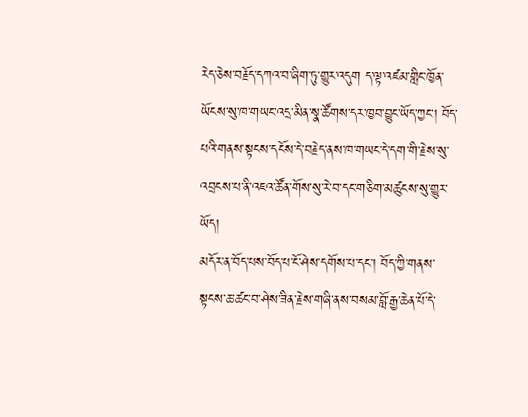རེད་ཅེས་བརྗོད་དཀའ་བ་ཞིག་ཏུ་གྱུར་འདུག ད་ལྟ་འཛམ་གླིང་ཁྱོན་ཡོངས་སུ་ཁ་གཡང་འདྲ་མིན་སྣ་ཚོགས་དར་ཁྱབ་བྱུང་ཡོད་ཀྱང་། བོད་པའི་གནས་སྟངས་དངོས་དེ་བརྗེད་ནས་ཁ་གཡང་དེ་དག་གི་རྗེས་སུ་འབྲངས་པ་ནི་འཇའ་ཚོན་གོས་སུ་རེ་བ་དང་གཅིག་མཚུངས་སུ་གྱུར་ཡོད།
མདོར་ན་བོད་པས་བོད་པ་ངོ་ཤེས་དགོས་པ་དང་། བོད་ཀྱི་གནས་སྟངས་ཆ་ཚང་བ་ཤེས་ཟིན་རྗེས་གཞི་ནས་བསམ་བློ་རྒྱ་ཆེན་པོ་དེ་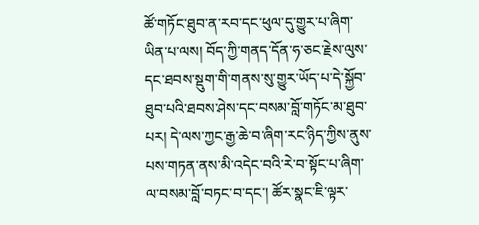ཚོ་གཏོང་ཐུབ་ན་རབ་དང་ཕུལ་དུ་གྱུར་པ་ཞིག་ཡིན་པ་ལས། བོད་ཀྱི་གནད་དོན་ཧ་ཅང་རྗེས་ལུས་དང་ཐབས་སྡུག་གི་གནས་སུ་གྱུར་ཡོད་པ་དེ་སྐྱོབ་ཐུབ་པའི་ཐབས་ཤེས་དང་བསམ་བློ་གཏོང་མ་ཐུབ་པར། དེ་ལས་ཀྱང་རྒྱ་ཆེ་བ་ཞིག་རང་ཉིད་ཀྱིས་ནུས་པས་གཏན་ནས་མི་འདེང་བའི་རེ་བ་སྟོང་པ་ཞིག་ལ་བསམ་བློ་བཏང་བ་དང་། ཚོར་སྣང་ཇི་ལྟར་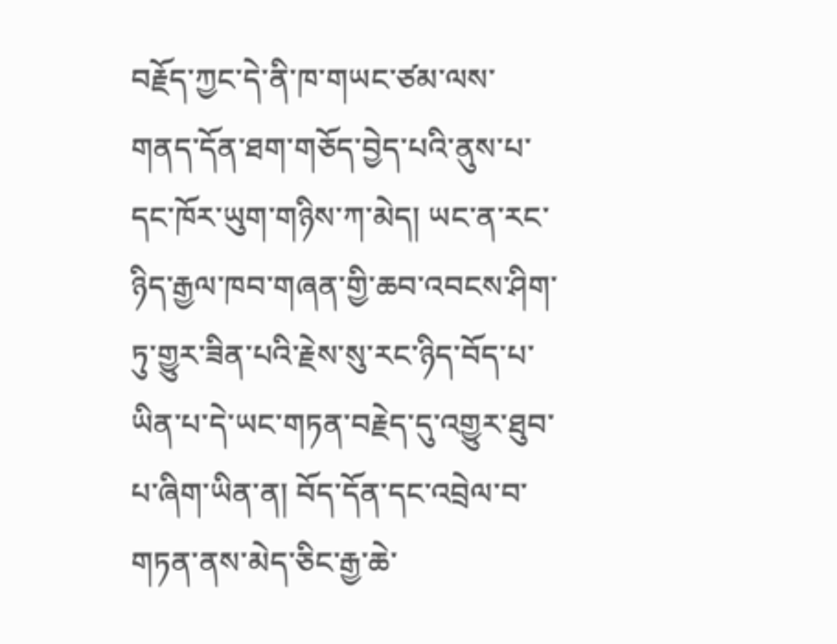བརྗོད་ཀྱང་དེ་ནི་ཁ་གཡང་ཙམ་ལས་གནད་དོན་ཐག་གཅོད་བྱེད་པའི་ནུས་པ་དང་ཁོར་ཡུག་གཉིས་ཀ་མེད། ཡང་ན་རང་ཉིད་རྒྱལ་ཁབ་གཞན་གྱི་ཆབ་འབངས་ཤིག་ཏུ་གྱུར་ཟིན་པའི་རྗེས་སུ་རང་ཉིད་བོད་པ་ཡིན་པ་དེ་ཡང་གཏན་བརྗེད་དུ་འགྱུར་ཐུབ་པ་ཞིག་ཡིན་ན། བོད་དོན་དང་འབྲེལ་བ་གཏན་ནས་མེད་ཅིང་རྒྱ་ཆེ་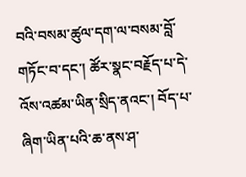བའི་བསམ་ཚུལ་དག་ལ་བསམ་བློ་གཏོང་བ་དང་། ཚོར་སྣང་བརྗོད་པ་དེ་འོས་འཚམ་ཡིན་སྲིད་ནའང་། བོད་པ་ཞིག་ཡིན་པའི་ཆ་ནས་ཤ་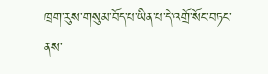ཁྲག་རུས་གསུམ་བོད་པ་ཡིན་པ་དེ་འགྲོ་སོང་བཏང་ནས་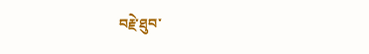བརྗེ་ཐུབ་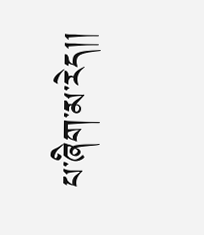པ་ཞིག་མ་རེད།།